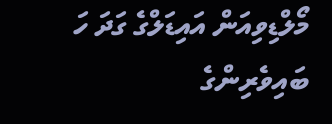މޯލްޑިވިއަން އައިޑަލްގެ ގަދަ ހަ ބައިވެރިންގެ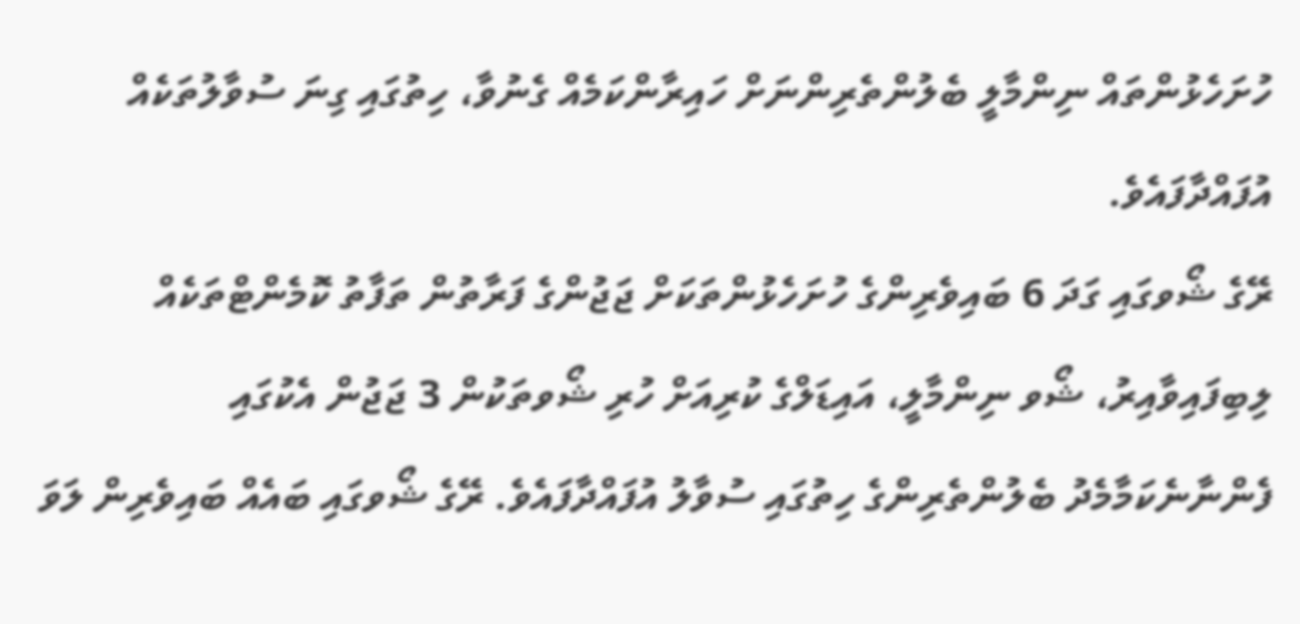ހުށަހެޅުންތައް ނިންމާލީ ބެލުންތެރިންނަށް ހައިރާންކަމެއް ގެނުވާ، ހިތުގައި ގިނަ ސުވާލުތަކެއް އުފައްދާފައެވެ.
ރޭގެ ޝޯވގައި ގަދަ 6 ބައިވެރިންގެ ހުށަހެޅުންތަކަށް ޖަޖުންގެ ފަރާތުން ތަފާތު ކޮމެންޓްތަކެއް ލިބިފައިވާއިރު، ޝޯވ ނިންމާލީ، އައިޑަލްގެ ކުރިއަށް ހުރި ޝޯވތަކުން 3 ޖަޖުން އެކުގައި ފެންނާނެކަމާމެދު ބެލުންތެރިންގެ ހިތުގައި ސުވާލު އުފައްދާފައެވެ. ރޭގެ ޝޯވގައި ބައެއް ބައިވެރިން ލަވަ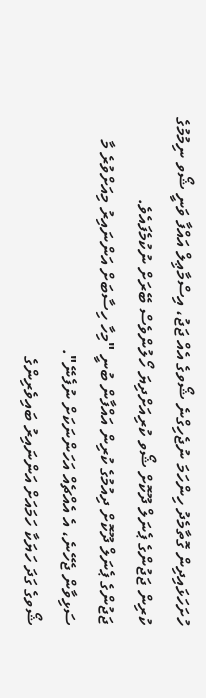ހުށަހަޅައިދިން ގޮތާމެދު ހިންހަމަ ނުޖެހިގްނެ ޝޯވގެ އެއް ޖަޖު، އިސްމާޢިލް އައްފާ ވަނީ ޝޯވ ނިމުމުގެ ކުރިން ޖަޖުންގެ ޕެނަލް ދޫކޮށް ޝޯވ ކުރިއަށްދިޔަ ހޯލުންވެސް ބޭރަށް ނުކުމެފައެވެ.
ޖަޖުންގެ ޕެނަލް ދޫކޮށް ދިއުމުގެ ކުރިން އައްފާން ބުނީ "މިހާ ހިސާބަށް އަންނައިރު މިއަށްވުރެ މާ ސަޅިވާން ޖެހޭނެ، އެ އެއްޗެއް އަހަންނަކަށް ނުފެނޭ".
ޝޯވގެ ގަދަ ހަޔަކާ ހަމައަށް އަންނައިރު ބައިވެރިންގެ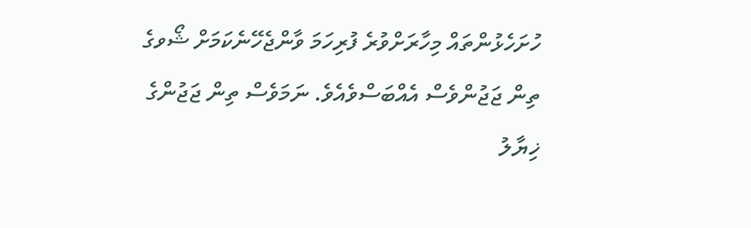ހުށަހެޅުންތައް މިހާރަށްވުރެ ފުރިހަމަ ވާންޖެހޭނެކަމަށް ޝޯވގެ ތިން ޖަޖުންވެސް އެއްބަސްވެއެވެ. ނަމަވެސް ތިން ޖަޖުންގެ ޚިޔާލު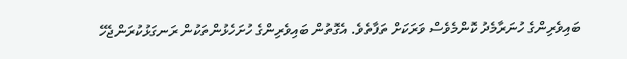ބައިވެރިންގެ ހުނަރާމެދު ކޮންމެވެސް ވަރަކަށް ތަފާތެވެ. އެގޮތުން ބައިވެރިންގެ ހުށަހެޅުންތަކުން ރަނގަޅުކުރަންޖެހޭ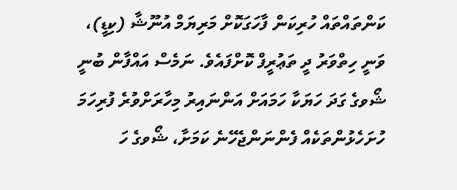ކަންތައްތައް ހުރިކަން ފާހަގަކޮށް މަރިޔަމް އުނޫޝާ (ކިޑީ)، ވަނީ ހިތްވަރު ދީ ތަޢުރީފް ކޮށްފައެވެ. ނަމެސް އައްފާން ބުނީ ޝޯވގެ ގަދަ ހަޔަކާ ހަމައަށް އަންނައިރު މިހާރަށްވުރެ ފުރިހަމަ ހުށަހެޅުންތަކެއް ފެންނަންޖެހޭނެ ކަމަށާ، ޝޯވގެ ހަ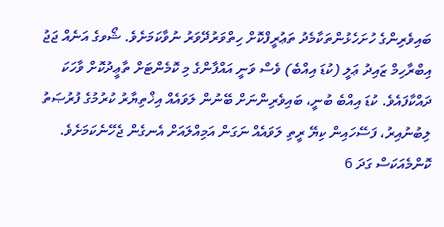ބައިވެރިންގެ ހުށަހެޅުންތަކާމެދު ތަޢުރީފްކޮށް ހިތްވަރުދޭވަރު ނުވާކަމަށެވެ. ޝޯވގެ އަނެއް ޖަޖު އިބްރާހިމް ޒައިދު ޢަލީ (ކުޑަ އިއްބެ) ވެސް ވަނީ އައްފާންގެ މި ކޮމެންޓަށް ތާޢީދުކޮށް ވާހަކަ ދައްކާފައެވެ. ކުޑަ އިއްބެ ބުނީ، ބައިވެރިންނަށް ބޭނުން ލަވައެއް އިޚްތިޔާރު ކުރުމުގެ ފުރުޞަތު ލިބުނުއިރު، ފަސޭހައިން ކިޔޭ ރީތި ލަވައެއް ނަގަން އަމިއްލައަށް އެނގެން ޖެހޭނެކަމަށެވެ.
ކޮންމެއަކަސް ގަދަ 6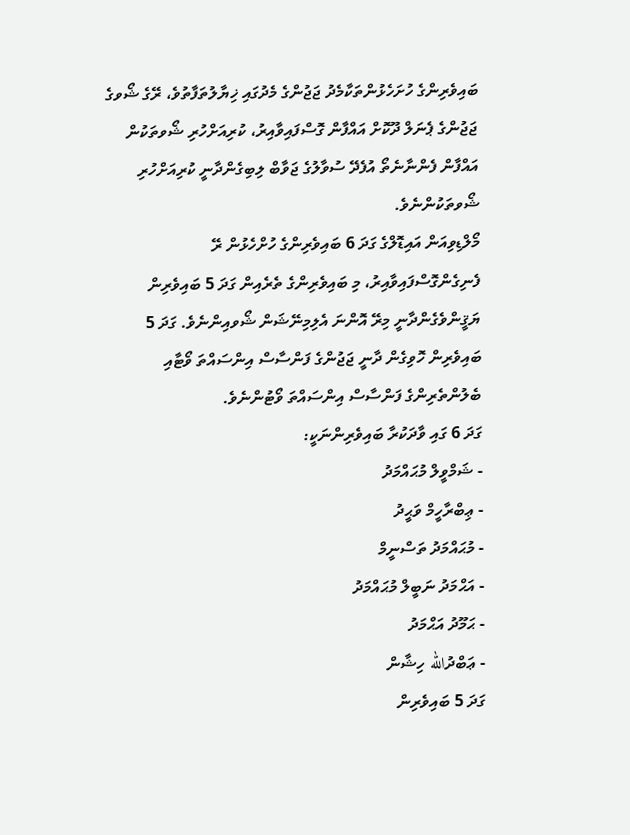ބައިވެރިންގެ ހުށަހެޅުންތަކާމެދު ޖަޖުންގެ މެދުގައި ޚިޔާލުތަފާތުވެ، ރޭގެ ޝޯވގެ ޖަޖުންގެ ޕެނަލް ދޫކޮށް އައްފާން ގޮސްފައިވާއިރު، ކުރިއަށްހުރި ޝޯވތަކުން އައްފާން ފެންނާނެތޯ އުފެދޭ ސުވާލުގެ ޖަވާބް ލިބިގެންދާނީ ކުރިއަށްހުރި ޝޯވތަކުންނެވެ.
މޯލްޑިވިއަން އައިޑޮލްގެ ގަދަ 6 ބައިވެރިންގެ ހުށްހެޅުން ރޭ ފެނިގެންގޮސްފައިވާއިރު، މި ބައިވެރިންގެ ތެރެއިން ގަދަ 5 ބައިވެރިން ޔަޤީންވެގެންދާނީ މިރޭ އޮންނަ އެލިމިނޭޝަން ޝޯވއިންނެވެ. ގަދަ 5 ބައިވެރިން ހޮވިގެން ދާނީ ޖަޖުންގެ ފަންސާސް އިންސައްތަ ވޯޓާއި ބެލުންތެރިންގެ ފަންސާސް އިންސައްތަ ވޯޓުންނެވެ.
ގަދަ 6 ގައި ވާދަކުރާ ބައިވެރިންނަކީ:
- ޝަމްވީލް މުޙައްމަދު
- ޢިބްރާހީމް ވަޙީދު
- މުޙައްމަދު ތަސްނީމް
- އަޙްމަދު ނަބީލް މުޙައްމަދު
- ޙަމޫދު އަޙްމަދު
- ޢަބްދުالله ހިޝާން
ގަދަ 5 ބައިވެރިން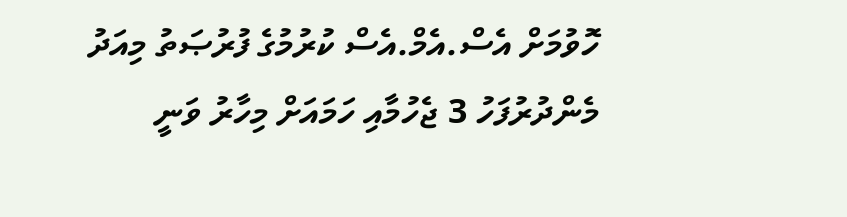ހޮވުމަށް އެސް.އެމް.އެސް ކުރުމުގެ ފުރުޞަތު މިއަދު މެންދުރުފަހު 3 ޖެހުމާއި ހަމައަށް މިހާރު ވަނީ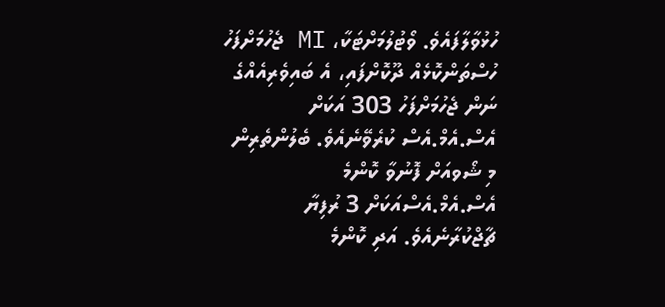ހުޅުވާލާފައެވެ. ވޯޓުލުމަށްޓަކާ، MI ޖެހުމަށްފަހު ހުސްތަންކޮޅެއް ދޫކޮށްފައި، އެ ބައިވެރިއެއްގެ ނަން ޖެހުމަށްފަހު 303 އަކަށް އެސް.އެމް.އެސް ކުރެވޭނެއެވެ. ބެލުންތެރިން މި ޝޯވއަށް ފޮނުވާ ކޮންމެ އެސް.އެމް.އެސްއަކަށް 3 ރުފިޔާ ޗާޖްކުރާނެއެވެ. އަދި ކޮންމެ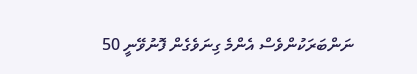ނަންބަރަކުންވެސް އެންމެ ގިނަވެގެން ފޮނުވޭނީ 50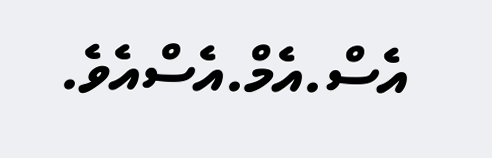އެސް.އެމް.އެސްއެވެ.